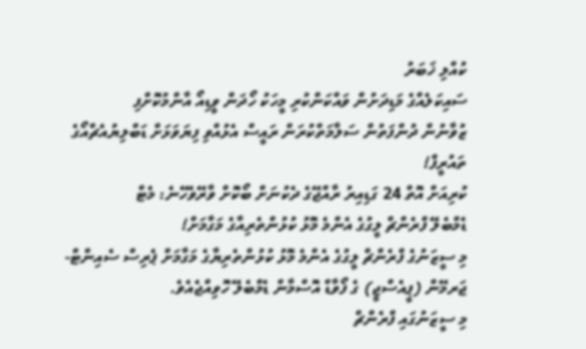ކުއްލި ޚަބަރު
ސައިކަލެއްގެ މަޑިދަށުން ވައްކަންކުރި މީހަކު ހޯދަން ވީޑިއޯ އާންމުކޮށްފި
ޒުވާނުން ދުންފަތުން ސަލާމަތްކުރަން ރައީސް އެޅުއްވި ފިޔަވަޅަށް ޑަބްލިޔުއެޗްއޯގެ ތައުރީފް!
ކުރިއަށް އޮތް 24 ގަޑިއިރު ރާއްޖޭގެ ދެކުނަށް ބޯކޮށް ވާރޭވެހޭނެ: މެޓް
ޑެމްބެލޭ ފްރެންޗް ލީގުގެ އެންމެ މޮޅު ކުޅުންތެރިއާގެ މަގާމަށް!
މި ސީޒަނުގެ ފްރެންޗް ލީގުގެ އެންމެ މޮޅު ކުޅުންތެރިޔާގެ މަގާމަށް ޕެރިސް ސެއިންޓް-ޖަރމޭން (ޕީއެސްޖީ) ގެ ފޯވާޑް އޮސްމާން ޑެމްބެލޭ ހޮވިއްޖެއެވެ.
މި ސީޒަނުގައި ފްރެންޗް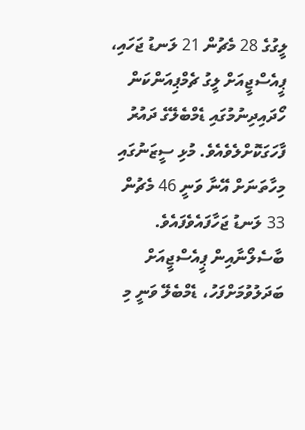ލީގުގެ 28 މެޗުން 21 ލަނޑު ޖަހައި، ޕީއެސްޖީއަށް ލީގު ޗެމްޕިއަންކަން ހޯދައިދިނުމުގައި ޑެމްބެލޭގެ ދައުރު ފާހަގަކޮށްލެވެއެވެ. މުޅި ސީޒަނުގައި މިހާތަނަށް އޭނާ ވަނީ 46 މެޗުން 33 ލަނޑު ޖަހާފައެވެފައެވެ.
ބާސެލޯނާއިން ޕީއެސްޖީއަށް ބަދަލުވުމަށްފަހު، ޑެމްބެލޭ ވަނީ މި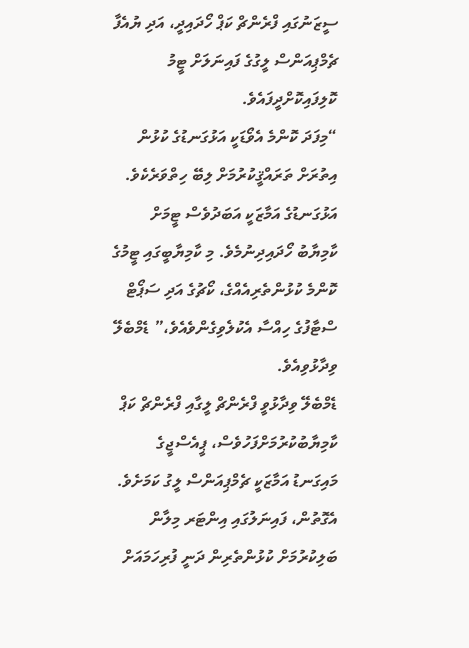ސީޒަނުގައި ފްރެންޗް ކަޕް ހޯދައިދީ، އަދި ޔުއެފާ ޗެމްޕިއަންސް ލީގުގެ ފައިނަލަށް ޓީމު ކޮލިފައިކޮށްދީފައެވެ.
“މިފަދަ ކޮންމެ އެވޯޑަކީ އަޅުގަނޑުގެ ކުޅުން އިތުރަށް ތަރައްޤީކުރުމަށް ލިބޭ ހިތްވަރެކެވެ. އަޅުގަނޑުގެ އަމާޒަކީ އަބަދުވެސް ޓީމަށް ކާމިޔާބު ހޯދައިދިނުމެވެ. މި ކާމިޔާބީގައި ޓީމުގެ ކޮންމެ ކުޅުންތެރިއެއްގެ، ކޯޗުގެ އަދި ސަޕޯޓް ސްޓާފުގެ ހިއްސާ އެކުލެވިގެންވެއެވެ،” ޑެމްބެލޭ ވިދާޅުވިއެވެ.
ޑެމްބެލޭ ވިދާޅުވީ ފްރެންޗް ލީގާއި ފްރެންޗް ކަޕް ކާމިޔާބުކުރުމަށްފަހުވެސް، ޕީއެސްޖީގެ މައިގަނޑު އަމާޒަކީ ޗެމްޕިއަންސް ލީގު ކަމަށެވެ. އެގޮތުން، ފައިނަލުގައި އިންޓަރ މިލާން ބަލިކުރުމަށް ކުޅުންތެރިން ދަނީ ފުރިހަމައަށް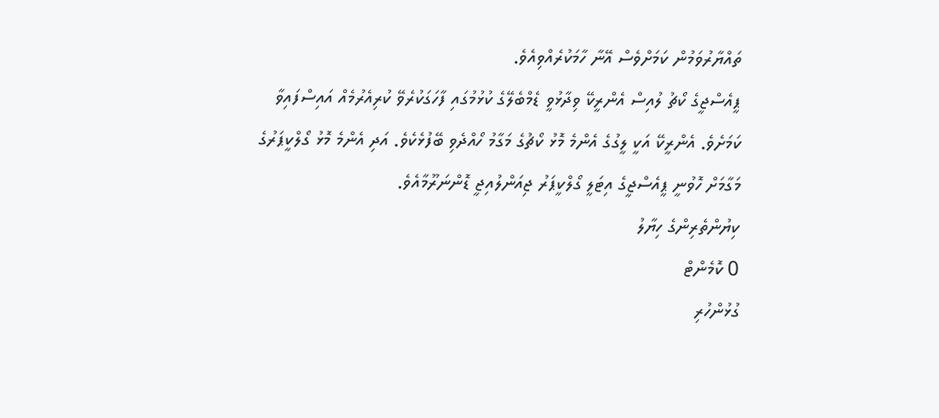ތައްޔާރުވަމުން ކަމަށްވެސް އޭނާ ހާމަކުރެއްވިއެވެ.
ޕީއެސްޖީގެ ކޯޗު ލުއިސް އެންރީކޭ ވިދާޅުވީ ޑެމްބެލޭގެ ކުޅުމުގައި ފާހަގަކުރެވޭ ކުރިއެރުމެއް އައިސްފައިވާ ކަމަށެވެ. އެންރީކޭ އަކީ ލީގުގެ އެންމެ މޮޅު ކޯޗުގެ މަގާމު ހޯއްދެވި ބޭފުޅެކެވެ. އަދި އެންމެ މޮޅު ގޯލްކީޕަރުގެ މަގާމަށް ހޮވުނީ ޕީއެސްޖީގެ އިޓަލީ ގޯލްކީޕަރު ޖިއަންލުއިޖީ ޑޮންނަރޫމާއެވެ.
ކިޔުންތެރިންގެ ހިޔާލު
0 ކޮމެންޓް
ގުޅުންހުރި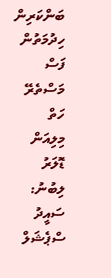ބަންކަރިން ހިދުމަތުން ފަސް މަސްތެރޭ ހަތް މިލިއަން ޑޮލަރު ލިބުނު: ސައީދު
ސްޕެޝަލް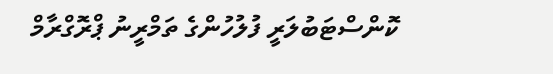ކޮންސްޓަބުލަރީ ފުލުހުންގެ ތަމްރީނު ޕްރޮގްރާމް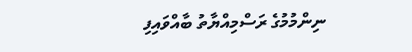ނިންމުމުގެ ރަސްމިއްޔާތު ބާއްވައިފި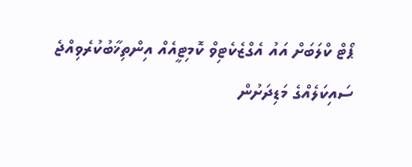ޕޯޓް ކްލަބަށް އައު އެގްޒެކެޓިވް ކޮމިޓީއެއް އިންތިޚާބުކުރެވިއްޖެ
ސައިކަލެއްގެ މަޑިދަށުން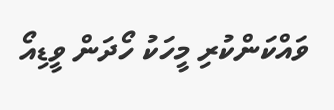ވައްކަންކުރި މީހަކު ހޯދަން ވީޑިއޯ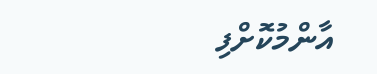އާންމުކޮށްފި